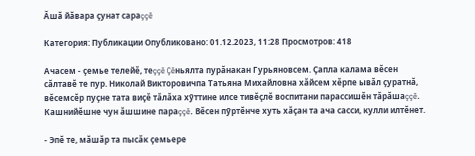Ăшă йăвара çунат сараççĕ

Категория: Публикации Опубликовано: 01.12.2023, 11:28 Просмотров: 418

Ачасем - çемье телейĕ, теççĕ Çĕньялта пурăнакан Гурьяновсем. Çапла калама вĕсен сăлтавĕ те пур. Николай Викторовичпа Татьяна Михайловна хăйсем хĕрпе ывăл çуратнă, вĕсемсĕр пуçне тата виçĕ тăлăха хỹттине илсе тивĕçлĕ воспитани парассишĕн тăрăшаççĕ. Кашнийĕшне чун ăшшине параççĕ. Вĕсен пỹртĕнче хуть хăçан та ача сасси, кулли илтĕнет.

- Эпĕ те, мăшăр та пысăк çемьере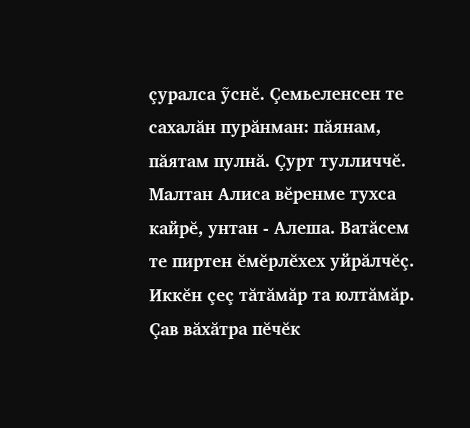çуралса ỹснĕ. Çемьеленсен те сахалăн пурăнман: пăянам, пăятам пулнă. Çурт тулличчĕ. Малтан Алиса вĕренме тухса кайрĕ, унтан - Алеша. Ватăсем те пиртен ĕмĕрлĕхех уйрăлчĕç. Иккĕн çеç тăтăмăр та юлтăмăр. Çав вăхăтра пĕчĕк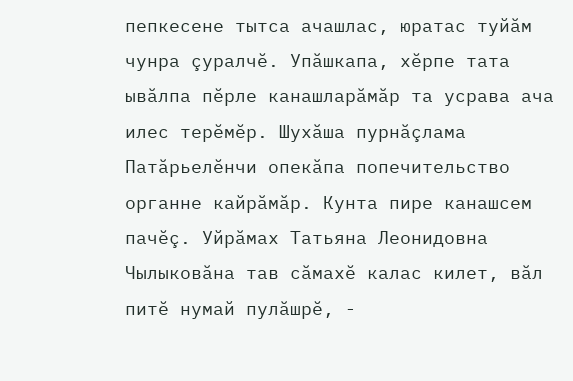пепкесене тытса ачашлас, юратас туйăм чунра çуралчĕ. Упăшкапа, хĕрпе тата ывăлпа пĕрле канашларăмăр та усрава ача илес терĕмĕр. Шухăша пурнăçлама Патăрьелĕнчи опекăпа попечительство органне кайрăмăр. Кунта пире канашсем пачĕç. Уйрăмах Татьяна Леонидовна Чылыковăна тав сăмахĕ калас килет, вăл питĕ нумай пулăшрĕ, -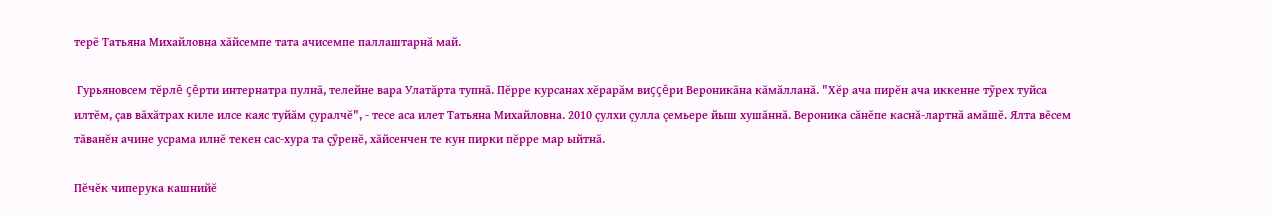терĕ Татьяна Михайловна хăйсемпе тата ачисемпе паллаштарнă май.

 Гурьяновсем тĕрлĕ çĕрти интернатра пулнă, телейне вара Улатăрта тупнă. Пĕрре курсанах хĕрарăм виççĕри Вероникăна кăмăлланă. "Хĕр ача пирĕн ача иккенне тỹрех туйса илтĕм, çав вăхăтрах киле илсе каяс туйăм çуралчĕ", - тесе аса илет Татьяна Михайловна. 2010 çулхи çулла çемьере йыш хушăннă. Вероника сăнĕпе каснă-лартнă амăшĕ. Ялта вĕсем тăванĕн ачине усрама илнĕ текен сас-хура та çỹренĕ, хăйсенчен те кун пирки пĕрре мар ыйтнă.

Пĕчĕк чиперука кашнийĕ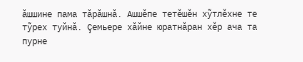ăшшине пама тăрăшнă. Ашшĕпе тетĕшĕн хỹтлĕхне те тỹрех туйнă. Çемьере хăйне юратнăран хĕр ача та пурне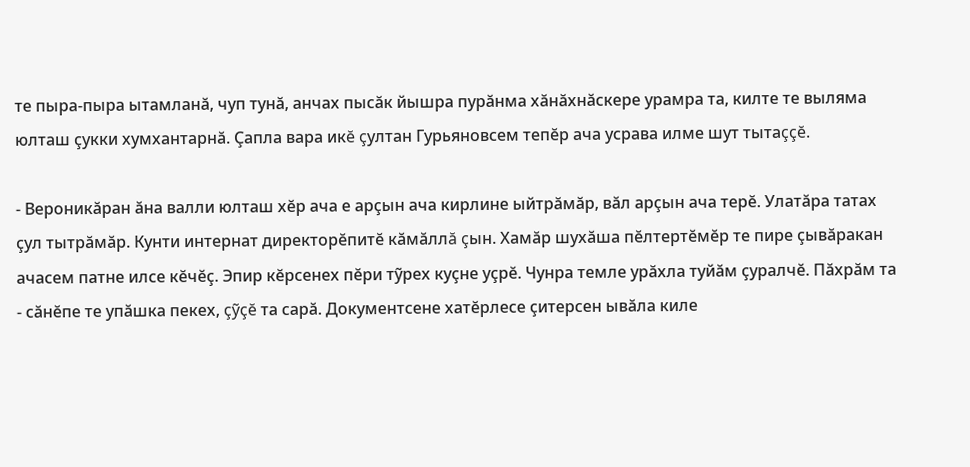те пыра-пыра ытамланă, чуп тунă, анчах пысăк йышра пурăнма хăнăхнăскере урамра та, килте те выляма юлташ çукки хумхантарнă. Çапла вара икĕ çултан Гурьяновсем тепĕр ача усрава илме шут тытаççĕ.

- Вероникăран ăна валли юлташ хĕр ача е арçын ача кирлине ыйтрăмăр, вăл арçын ача терĕ. Улатăра татах çул тытрăмăр. Кунти интернат директорĕпитĕ кăмăллă çын. Хамăр шухăша пĕлтертĕмĕр те пире çывăракан ачасем патне илсе кĕчĕç. Эпир кĕрсенех пĕри тỹрех куçне уçрĕ. Чунра темле урăхла туйăм çуралчĕ. Пăхрăм та - сăнĕпе те упăшка пекех, çỹçĕ та сарă. Документсене хатĕрлесе çитерсен ывăла киле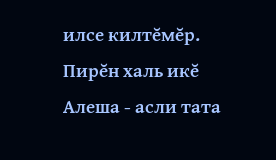илсе килтĕмĕр. Пирĕн халь икĕ Алеша - асли тата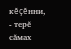кĕçĕнни, - терĕ сăмах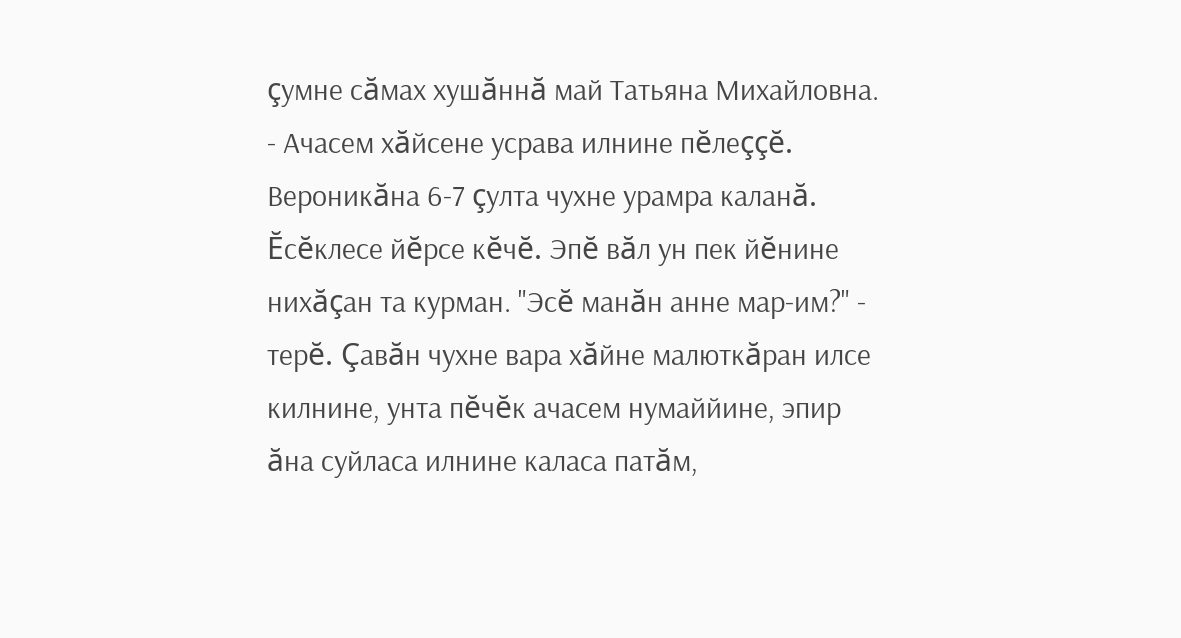çумне сăмах хушăннă май Татьяна Михайловна. - Ачасем хăйсене усрава илнине пĕлеççĕ. Вероникăна 6-7 çулта чухне урамра каланă. Ĕсĕклесе йĕрсе кĕчĕ. Эпĕ вăл ун пек йĕнине нихăçан та курман. "Эсĕ манăн анне мар-им?" - терĕ. Çавăн чухне вара хăйне малюткăран илсе килнине, унта пĕчĕк ачасем нумаййине, эпир ăна суйласа илнине каласа патăм,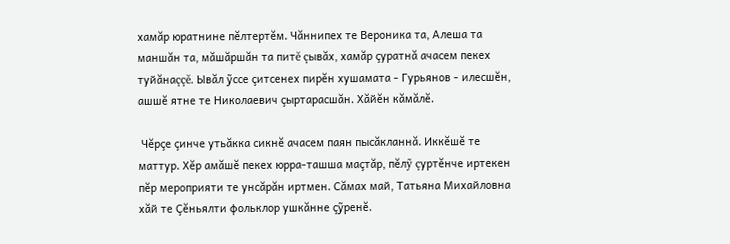хамăр юратнине пĕлтертĕм. Чăннипех те Вероника та, Алеша та маншăн та, мăшăршăн та питĕ çывăх, хамăр çуратнă ачасем пекех туйăнаççĕ. Ывăл ỹссе çитсенех пирĕн хушамата - Гурьянов - илесшĕн, ашшĕ ятне те Николаевич çыртарасшăн. Хăйĕн кăмăлĕ.

 Чĕрçе çинче утьăкка сикнĕ ачасем паян пысăкланнă. Иккĕшĕ те маттур. Хĕр амăшĕ пекех юрра-ташша маçтăр, пĕлỹ çуртĕнче иртекен пĕр мероприяти те унсăрăн иртмен. Сăмах май, Татьяна Михайловна хăй те Çĕньялти фольклор ушкăнне çỹренĕ.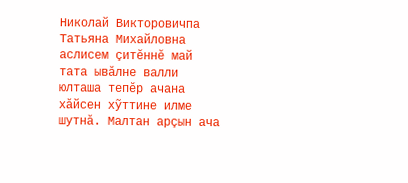Николай Викторовичпа Татьяна Михайловна аслисем çитĕннĕ май тата ывăлне валли юлташа тепĕр ачана хăйсен хỹттине илме шутнă. Малтан арçын ача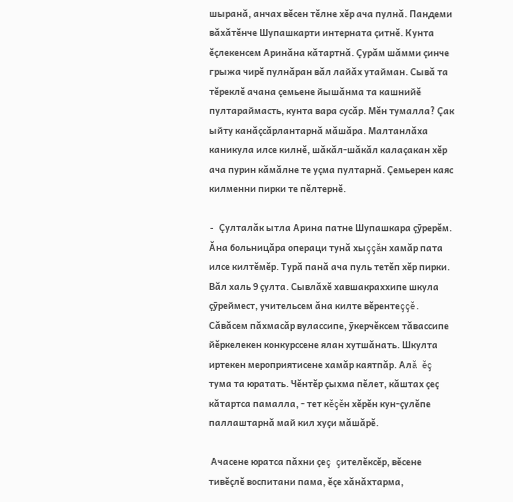шыранă, анчах вĕсен тĕлне хĕр ача пулнă. Пандеми вăхăтĕнче Шупашкарти интерната çитнĕ. Кунта ĕçлекенсем Аринăна кăтартнă. Çурăм шăмми çинче грыжа чирĕ пулнăран вăл лайăх утайман. Сывă та тĕреклĕ ачана çемьене йышăнма та кашнийĕ пултараймасть, кунта вара сусăр. Мĕн тумалла? Çак ыйту канăçсăрлантарнă мăшăра. Малтанлăха каникула илсе килнĕ, шăкăл-шăкăл калаçакан хĕр ача пурин кăмăлне те уçма пултарнă. Çемьерен каяс килменни пирки те пĕлтернĕ.

- Çулталăк ытла Арина патне Шупашкара çỹрерĕм. Ăна больницăра операци тунă хыççăн хамăр пата илсе килтĕмĕр. Турă панă ача пуль тетĕп хĕр пирки. Вăл халь 9 çулта. Сывлăхĕ хавшакраххипе шкула çỹреймест, учительсем ăна килте вĕрентеççĕ. Сăвăсем пăхмасăр вулассипе, ỹкерчĕксем тăвассипе йĕркелекен конкурссене ялан хутшăнать. Шкулта иртекен мероприятисене хамăр каятпăр. Алă ĕç тума та юратать. Чĕнтĕр çыхма пĕлет, кăштах çеç кăтартса памалла, - тет кĕçĕн хĕрĕн кун-çулĕпе паллаштарнă май кил хуçи мăшăрĕ.

 Ачасене юратса пăхни çеç çителĕксĕр, вĕсене тивĕçлĕ воспитани пама, ĕçе хăнăхтарма,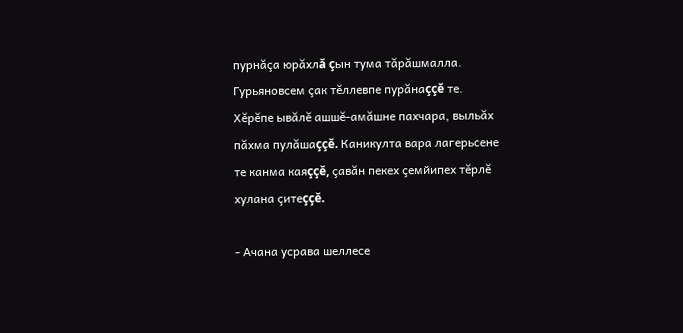пурнăçа юрăхлă çын тума тăрăшмалла. Гурьяновсем çак тĕллевпе пурăнаççĕ те. Хĕрĕпе ывăлĕ ашшĕ-амăшне пахчара, выльăх пăхма пулăшаççĕ. Каникулта вара лагерьсене те канма каяççĕ, çавăн пекех çемйипех тĕрлĕ хулана çитеççĕ.

- Ачана усрава шеллесе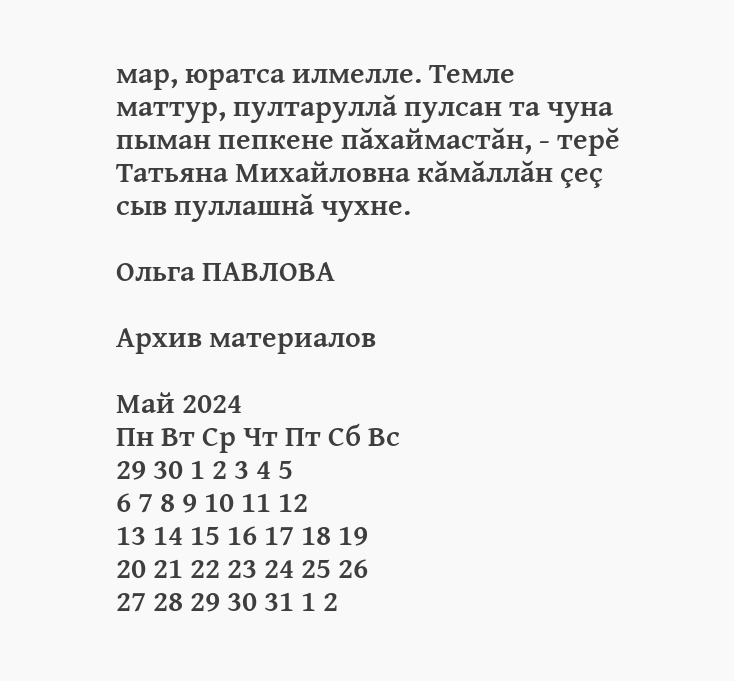мар, юратса илмелле. Темле маттур, пултаруллă пулсан та чуна пыман пепкене пăхаймастăн, - терĕ Татьяна Михайловна кăмăллăн çеç сыв пуллашнă чухне.

Ольга ПАВЛОВА

Архив материалов

Май 2024
Пн Вт Ср Чт Пт Сб Вс
29 30 1 2 3 4 5
6 7 8 9 10 11 12
13 14 15 16 17 18 19
20 21 22 23 24 25 26
27 28 29 30 31 1 2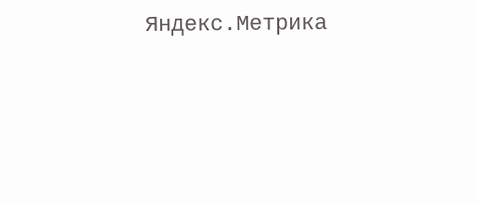Яндекс.Метрика